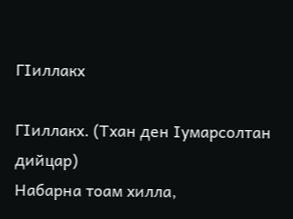ГIиллакх

ГIиллакх. (Тхан ден Iумарсолтан дийцар)
Набарна тоам хилла,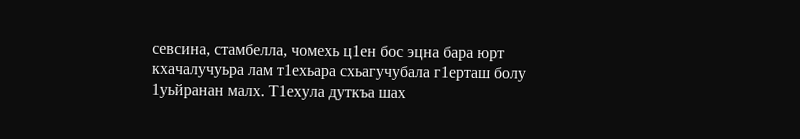севсина, стамбелла, чомехь ц1ен бос эцна бара юрт кхачалучуьра лам т1ехьара схьагучубала г1ерташ болу 1уьйранан малх. Т1ехула дуткъа шах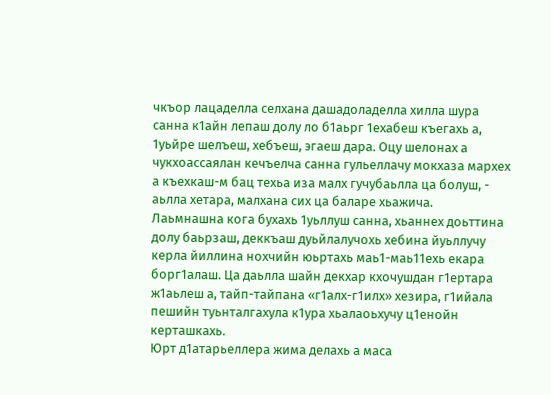чкъор лацаделла селхана дашадоладелла хилла шура санна к1айн лепаш долу ло б1аьрг 1ехабеш къегахь а, 1уьйре шелъеш, хебъеш, эгаеш дара. Оцу шелонах а чукхоассаялан кечъелча санна гульеллачу мокхаза мархех а къехкаш-м бац техьа иза малх гучубаьлла ца болуш, - аьлла хетара, малхана сих ца баларе хьажича.
Лаьмнашна кога бухахь 1уьллуш санна, хьаннех доьттина долу баьрзаш, деккъаш дуьйлалучохь хебина йуьллучу керла йиллина нохчийн юьртахь маь1-маь11ехь екара борг1алаш. Ца даьлла шайн декхар кхочушдан г1ертара ж1аьлеш а, тайп-тайпана «г1алх-г1илх» хезира, г1ийала пешийн туьнталгахула к1ура хьалаоьхучу ц1енойн керташкахь.
Юрт д1атарьеллера жима делахь а маса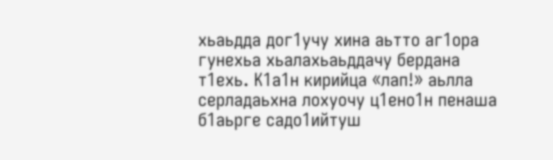хьаьдда дог1учу хина аьтто аг1ора гунехьа хьалахьаьддачу бердана т1ехь. К1а1н кирийца «лап!» аьлла серладаьхна лохуочу ц1ено1н пенаша б1аьрге садо1ийтуш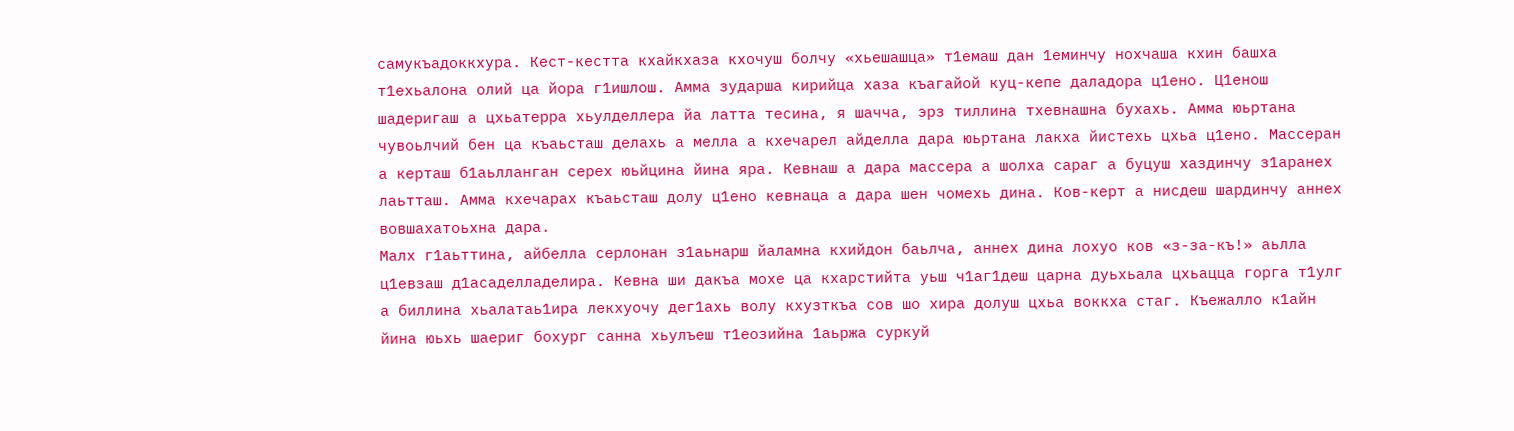самукъадоккхура. Кест-кестта кхайкхаза кхочуш болчу «хьешашца» т1емаш дан 1еминчу нохчаша кхин башха т1ехьалона олий ца йора г1ишлош. Амма зударша кирийца хаза къагайой куц-кепе даладора ц1ено. Ц1енош шадеригаш а цхьатерра хьулделлера йа латта тесина, я шачча, эрз тиллина тхевнашна бухахь. Амма юьртана чувоьлчий бен ца къаьсташ делахь а мелла а кхечарел айделла дара юьртана лакха йистехь цхьа ц1ено. Массеран а керташ б1аьлланган серех юьйцина йина яра. Кевнаш а дара массера а шолха сараг а буцуш хаздинчу з1аранех лаьтташ. Амма кхечарах къаьсташ долу ц1ено кевнаца а дара шен чомехь дина. Ков-керт а нисдеш шардинчу аннех вовшахатоьхна дара.
Малх г1аьттина, айбелла серлонан з1аьнарш йаламна кхийдон баьлча, аннех дина лохуо ков «з-за-къ!» аьлла ц1евзаш д1асаделладелира. Кевна ши дакъа мохе ца кхарстийта уьш ч1аг1деш царна дуьхьала цхьацца горга т1улг а биллина хьалатаь1ира лекхуочу дег1ахь волу кхузткъа сов шо хира долуш цхьа воккха стаг. Къежалло к1айн йина юьхь шаериг бохург санна хьулъеш т1еозийна 1аьржа суркуй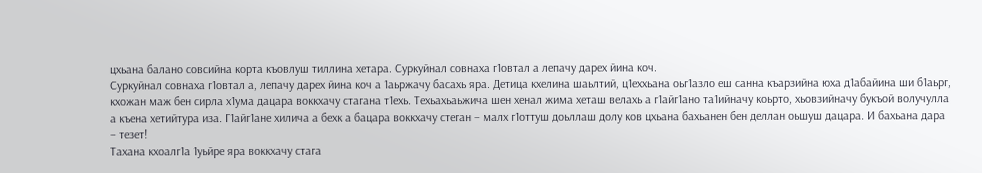цхьана балано совсийна корта къовлуш тиллина хетара. Суркуйнал совнаха г1овтал а лепачу дарех йина коч.
Суркуйнал совнаха г1овтал а, лепачу дарех йина коч а 1аьржачу басахь яра. Детица кхелина шаьлтий, ц1еххьана оьг1азло еш санна къарзийна юха д1абайина ши б1аьрг, кхожан маж бен сирла х1ума дацара воккхачу стагана т1ехь. Техьахьаьжича шен хенал жима хеташ велахь а г1айг1ано та1ийначу коьрто, хьовзийначу букъой волучулла а къена хетийтура иза. Г1айг1ане хилича а бехк а бацара воккхачу стеган – малх г1оттуш доьллаш долу ков цхьана бахьанен бен деллан оьшуш дацара. И бахьана дара – тезет!
Тахана кхоалг1а 1уьйре яра воккхачу стага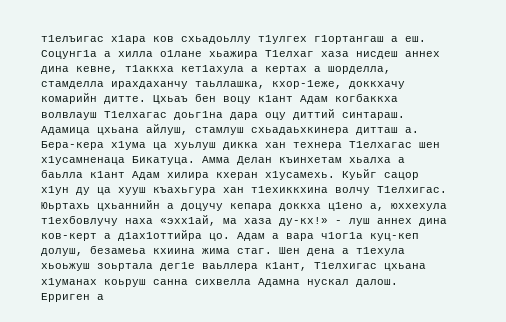т1елъигас х1ара ков схьадоьллу т1улгех г1ортангаш а еш. Соцунг1а а хилла о1лане хьажира Т1елхаг хаза нисдеш аннех дина кевне, т1аккха кет1ахула а кертах а шорделла, стамделла ирахдаханчу таьллашка, кхор-1еже, доккхачу комарийн дитте. Цхьаъ бен воцу к1ант Адам когбаккха волвлауш Т1елхагас доьг1на дара оцу диттий синтараш. Адамица цхьана айлуш, стамлуш схьадаьхкинера дитташ а.
Бера-кера х1ума ца хуьлуш дикка хан технера Т1елхагас шен х1усамненаца Бикатуца. Амма Делан къинхетам хьалха а баьлла к1ант Адам хилира кхеран х1усамехь. Куьйг сацор х1ун ду ца хууш къахьгура хан т1ехиккхина волчу Т1елхигас. Юьртахь цхьаннийн а доцучу кепара доккха ц1ено а, юххехула т1ехбовлучу наха «эхх1ай, ма хаза ду-кх!» - луш аннех дина ков-керт а д1ах1оттийра цо. Адам а вара ч1ог1а куц-кеп долуш, безамеьа кхиина жима стаг. Шен дена а т1ехула хьоьжуш зоьртала дег1е ваьллера к1ант, Т1елхигас цхьана х1уманах коьруш санна сихвелла Адамна нускал далош. Ерриген а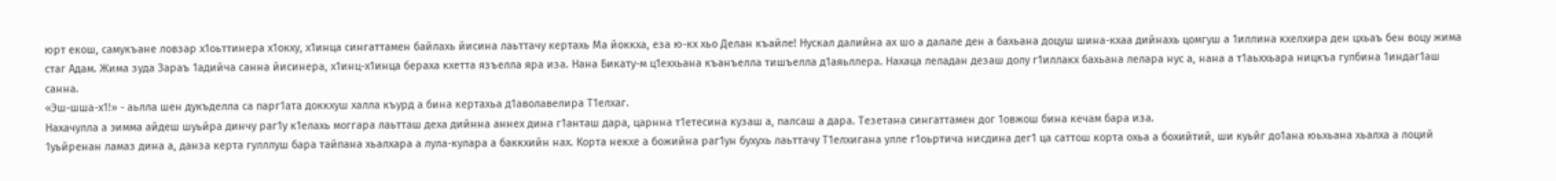юрт екош, самукъане ловзар х1оьттинера х1окху, х1инца сингаттамен байлахь йисина лаьттачу кертахь Ма йоккха, еза ю-кх хьо Делан къайле! Нускал далийна ах шо а далале ден а бахьана доцуш шина-кхаа дийнахь цомгуш а 1иллина кхелхира ден цхьаъ бен воцу жима стаг Адам. Жима зуда Зараъ 1адийча санна йисинера, х1инц-х1инца бераха кхетта язъелла яра иза. Нана Бикату-м ц1еххьана къанъелла тишъелла д1аяьллера. Нахаца леладан дезаш долу г1иллакх бахьана лелара нус а, нана а т1аьххьара ницкъа гулбина 1индаг1аш санна.
«Эш-шша-х1!» - аьлла шен дукъделла са парг1ата доккхуш халла къурд а бина кертахьа д1аволавелира Т1елхаг.
Нахачулла а эимма айдеш шуьйра динчу раг1у к1елахь моггара лаьтташ деха дийнна аннех дина г1анташ дара, царнна т1етесина кузаш а, палсаш а дара. Тезетана сингаттамен дог 1овжош бина кечам бара иза.
1уьйренан ламаз дина а, данза керта гулллуш бара тайпана хьалхара а лула-кулара а баккхийн нах. Корта некхе а божийна раг1ун бухухь лаьттачу Т1елхигана улле г1оьртича нисдина дег1 ца саттош корта охьа а бохийтий, ши куьйг до1ана юьхьана хьалха а лоций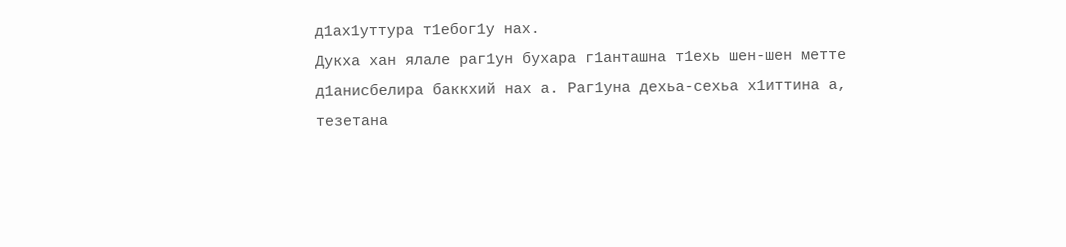д1ах1уттура т1ебог1у нах.
Дукха хан ялале раг1ун бухара г1анташна т1ехь шен-шен метте д1анисбелира баккхий нах а. Раг1уна дехьа-сехьа х1иттина а, тезетана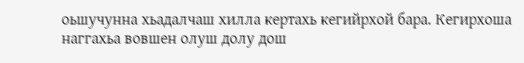оьшучунна хьадалчаш хилла кертахь кегийрхой бара. Кегирхоша наггахьа вовшен олуш долу дош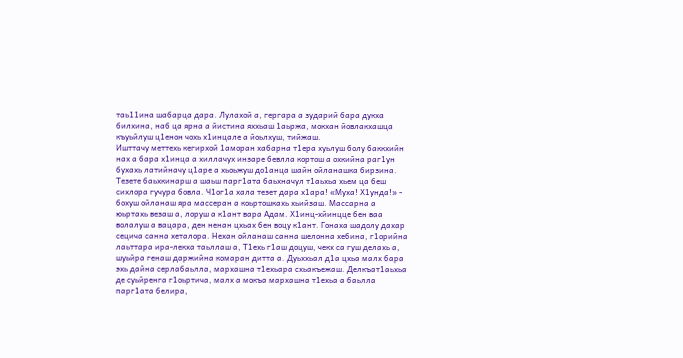таь11ина шабарца дара. Лулахой а, гергара а зударий бара дукха билхина, наб ца ярна а йистина яххьаш 1аьржа, мокхан йовлакхашца къуьйлуш ц1енон чохь х1инцале а йоьлхуш, тийжаш.
Ишттачу меттехь кегирхой 1аморан хабарна т1ера хуьлуш болу баккхийн нах а бара х1инца а хиллачух инзаре бевлла кортош а охкийна раг1ун бухахь латийначу ц1аре а хьоьжуш до1анца шайн ойланашка бирзина. Тезете баьхкинарш а шаьш парг1ата баьхначул т1аьхьа хьем ца беш сихлора гучура бовла. Ч1ог1а хала тезет дара х1ара! «Муха! Х1унда!» - бохуш ойланаш яра массеран а коьртошкахь хьийзаш. Массарна а юьртахь везаш а, лоруш а к1ант вара Адам. Х1инц-хйинцце бен ваа волалуш а вацара, ден ненан цхьах бен воцу к1ант. Гонаха шадолу дахар сецича санна хеталора. Нехан ойланаш санна шелонна хебина, г1орийна лаьттара ира-лекха таьллаш а, Т1ехь г1аш доцуш, чекх са гуш делахь а, шуьйра генаш даржийна комаран дитта а. Дуьххьал д1а цхьа малх бара эхь дайна серлабаьлла, мархашна т1ехьара схьакъежаш. Делкъат1аьхьа де суьйренга г1оьртича, малх а мокъа мархашна т1ехьа а баьлла парг1ата белира,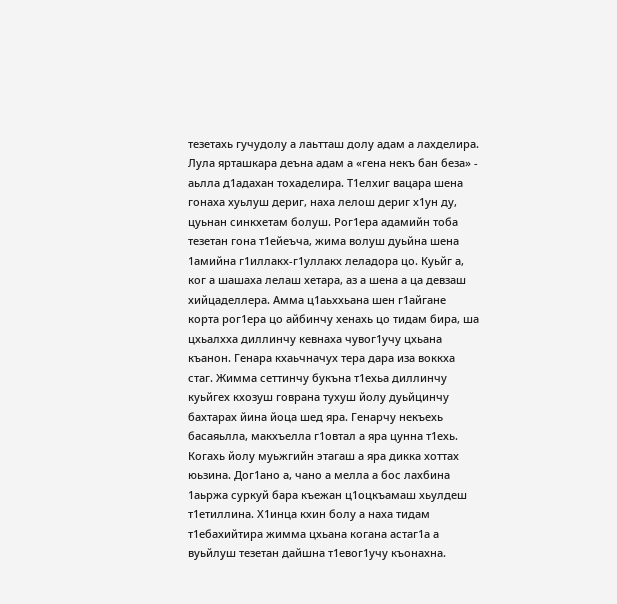тезетахь гучудолу а лаьтташ долу адам а лахделира. Лула ярташкара деъна адам а «гена некъ бан беза» - аьлла д1адахан тохаделира. Т1елхиг вацара шена гонаха хуьлуш дериг, наха лелош дериг х1ун ду, цуьнан синкхетам болуш. Рог1ера адамийн тоба тезетан гона т1ейеъча, жима волуш дуьйна шена 1амийна г1иллакх-г1уллакх леладора цо. Куьйг а, ког а шашаха лелаш хетара, аз а шена а ца девзаш хийцаделлера. Амма ц1аьххьана шен г1айгане корта рог1ера цо айбинчу хенахь цо тидам бира, ша цхьалхха диллинчу кевнаха чувог1учу цхьана къанон. Генара кхаьчначух тера дара иза воккха стаг. Жимма сеттинчу букъна т1ехьа диллинчу куьйгех кхозуш говрана тухуш йолу дуьйцинчу бахтарах йина йоца шед яра. Генарчу некъехь басаяьлла, макхъелла г1овтал а яра цунна т1ехь. Когахь йолу муьжгийн этагаш а яра дикка хоттах юьзина. Дог1ано а, чано а мелла а бос лахбина 1аьржа суркуй бара къежан ц1оцкъамаш хьулдеш т1етиллина. Х1инца кхин болу а наха тидам т1ебахийтира жимма цхьана когана астаг1а а вуьйлуш тезетан дайшна т1евог1учу къонахна.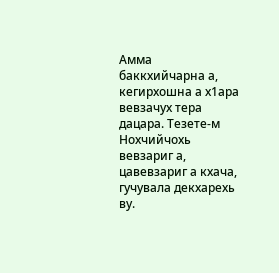Амма баккхийчарна а, кегирхошна а х1ара вевзачух тера дацара. Тезете-м Нохчийчохь вевзариг а, цавевзариг а кхача, гучувала декхарехь ву.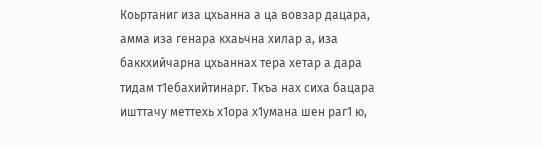Коьртаниг иза цхьанна а ца вовзар дацара, амма иза генара кхаьчна хилар а, иза баккхийчарна цхьаннах тера хетар а дара тидам т1ебахийтинарг. Ткъа нах сиха бацара ишттачу меттехь х1ора х1умана шен раг1 ю,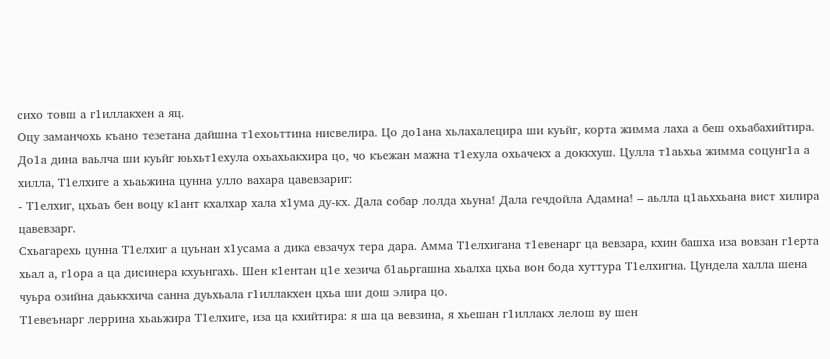сихо товш а г1иллакхен а яц.
Оцу заманчохь къано тезетана дайшна т1ехоьттина нисвелира. Цо до1ана хьлахалецира ши куьйг, корта жимма лаха а беш охьабахийтира. До1а дина ваьлча ши куьйг юьхьт1ехула охьахьакхира цо, чо къежан мажна т1ехула охьачекх а доккхуш. Цулла т1аьхьа жимма соцунг1а а хилла, Т1елхиге а хьаьжина цунна улло вахара цавевзариг:
- Т1елхиг, цхьаъ бен воцу к1ант кхалхар хала х1ума ду-кх. Дала собар лолда хьуна! Дала гечдойла Адамна! – аьлла ц1аьххьана вист хилира цавевзарг.
Схьагарехь цунна Т1елхиг а цуьнан х1усама а дика евзачух тера дара. Амма Т1елхигана т1евенарг ца вевзара, кхин башха иза вовзан г1ерта хьал а, г1ора а ца дисинера кхуьнгахь. Шен к1ентан ц1е хезича б1аьргашна хьалха цхьа вон бода хуттура Т1елхигна. Цундела халла шена чуьра озийна даьккхича санна дуьхьала г1иллакхен цхьа ши дош элира цо.
Т1евеънарг леррина хьаьжира Т1елхиге, иза ца кхийтира: я ша ца вевзина, я хьешан г1иллакх лелош ву шен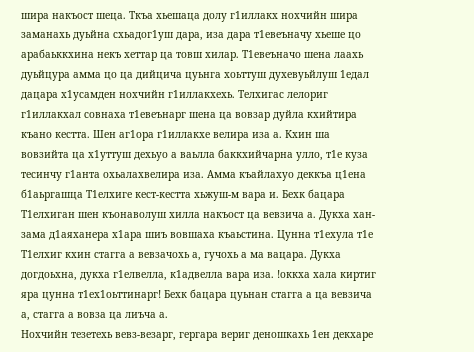шира накъост шеца. Ткъа хьешаца долу г1иллакх нохчийн шира заманахь дуьйна схьадог1уш дара, иза дара т1евеъначу хьеше цо арабаьккхина некъ хеттар ца товш хилар. Т1евеъначо шена лаахь дуьйцура амма цо ца дийцича цуьнга хоьттуш духевуьйлуш 1едал дацара х1усамден нохчийн г1иллакхехь. Телхигас лелориг г1иллакхал совнаха т1евеънарг шена ца вовзар дуйла кхийтира къано кестта. Шен аг1ора г1иллакхе велира иза а. Кхин ша вовзийта ца х1уттуш дехьуо а ваьлла баккхийчарна улло, т1е куза тесинчу г1анта охьалахвелира иза. Амма къайлахуо деккъа ц1ена б1аьргашца Т1елхиге кест-кестта хьжуш-м вара и. Бехк бацара Т1елхиган шен къонаволуш хилла накъост ца вевзича а. Дукха хан-зама д1аяханера х1ара шиъ вовшаха къаьстина. Цунна т1ехула т1е Т1елхиг кхин стагга а вевзачохь а, гучохь а ма вацара. Дукха догдоьхна, дукха г1елвелла, к1адвелла вара иза. !оккха хала киртиг яра цунна т1ех1оьттинарг! Бехк бацара цуьнан стагга а ца вевзича а, стагга а вовза ца лиъча а.
Нохчийн тезетехь вевз-везарг, гергара вериг деношкахь 1ен декхаре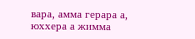вара, амма герара а, юххера а жимма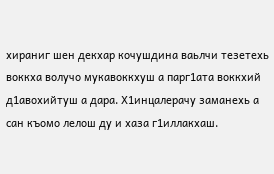хираниг шен декхар кочушдина ваьлчи тезетехь воккха волучо мукавоккхуш а парг1ата воккхий д1авохийтуш а дара. Х1инцалерачу заманехь а сан къомо лелош ду и хаза г1иллакхаш.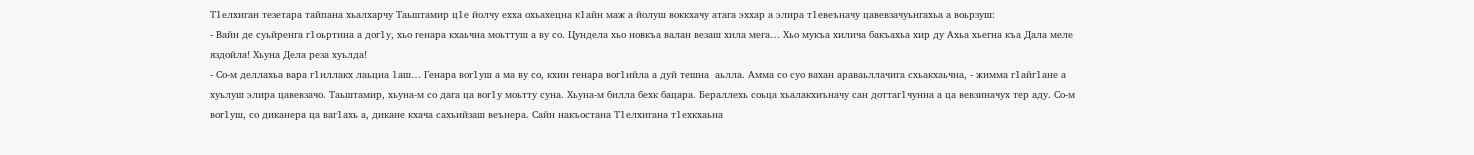Т1елхиган тезетара тайпана хьалхарчу Таьштамир ц1е йолчу ехха охьахецна к1айн маж а йолуш воккхачу атага эххар а элира т1евеъначу цавевзачуьнгахьа а воьрзуш:
- Вайн де суьйренга г1оьртина а дог1у, хьо генара кхаьчна моьттуш а ву со. Цундела хьо новкъа валан везаш хила мега… Хьо мукъа хилича бакъахьа хир ду Ахьа хьегна къа Дала меле яздойла! Хьуна Дела реза хуьлда!
- Со-м деллахьа вара г1иллакх лаьцна 1аш… Генара вог1уш а ма ву со, кхин генара вог1ийла а дуй тешна  аьлла. Амма со суо вахан араваьллачига схьакхаьчна, - жимма г1айг1ане а хуьлуш элира цавевзачо. Таьштамир, хьуна-м со дага ца вог1у моьтту суна. Хьуна-м билла бехк бацара. Бераллехь соьца хьалакхиъначу сан доттаг1чунна а ца вевзиначух тер аду. Со-м вог1уш, со диканера ца ваг1ахь а, дикане кхача сахьийзаш веънера. Сайн накъостана Т1елхигана т1ехкхаьна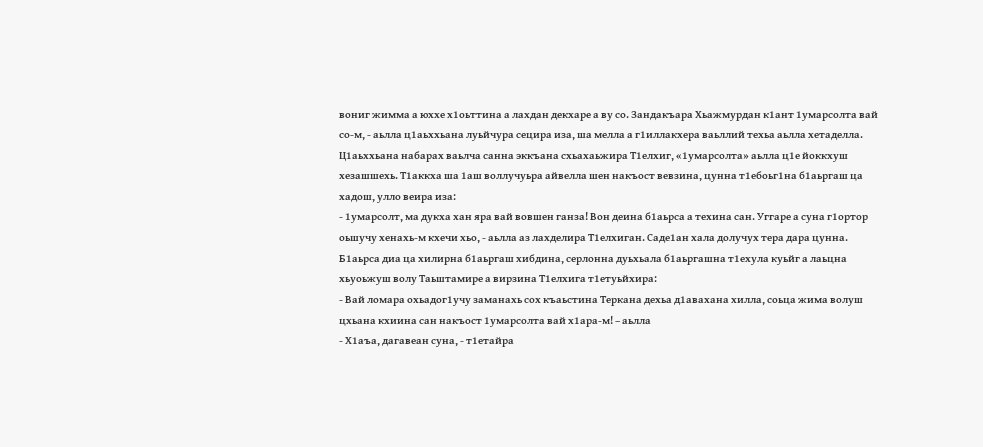вониг жимма а юххе х1оьттина а лахдан декхаре а ву со. Зандакъара Хьажмурдан к1ант 1умарсолта вай со-м, - аьлла ц1аьххьана луьйчура сецира иза, ша мелла а г1иллакхера ваьллий техьа аьлла хетаделла.
Ц1аьххьана набарах ваьлча санна эккъана схьахаьжира Т1елхиг, «1умарсолта» аьлла ц1е йоккхуш хезашшехь. Т1аккха ша 1аш воллучуьра айвелла шен накъост вевзина, цунна т1ебоьг1на б1аьргаш ца хадош, улло веира иза:
- 1умарсолт, ма дукха хан яра вай вовшен ганза! Вон деина б1аьрса а техина сан. Уггаре а суна г1ортор оьшучу хенахь-м кхечи хьо, - аьлла аз лахделира Т1елхиган. Саде1ан хала долучух тера дара цунна.
Б1аьрса диа ца хилирна б1аьргаш хибдина, серлонна дуьхьала б1аьргашна т1ехула куьйг а лаьцна хьуоьжуш волу Таьштамире а вирзина Т1елхига т1етуьйхира:
- Вай ломара охьадог1учу заманахь сох къаьстина Теркана дехьа д1авахана хилла, соьца жима волуш цхьана кхиина сан накъост 1умарсолта вай х1ара-м! – аьлла
- Х1аъа, дагавеан суна, - т1етайра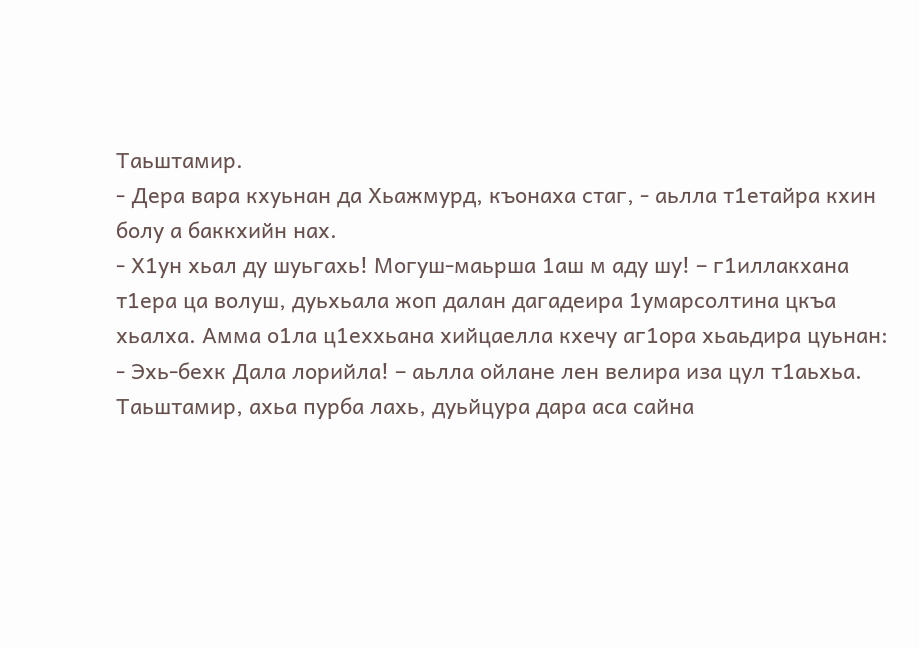Таьштамир.
- Дера вара кхуьнан да Хьажмурд, къонаха стаг, - аьлла т1етайра кхин болу а баккхийн нах.
- Х1ун хьал ду шуьгахь! Могуш-маьрша 1аш м аду шу! – г1иллакхана т1ера ца волуш, дуьхьала жоп далан дагадеира 1умарсолтина цкъа хьалха. Амма о1ла ц1еххьана хийцаелла кхечу аг1ора хьаьдира цуьнан:
- Эхь-бехк Дала лорийла! – аьлла ойлане лен велира иза цул т1аьхьа. Таьштамир, ахьа пурба лахь, дуьйцура дара аса сайна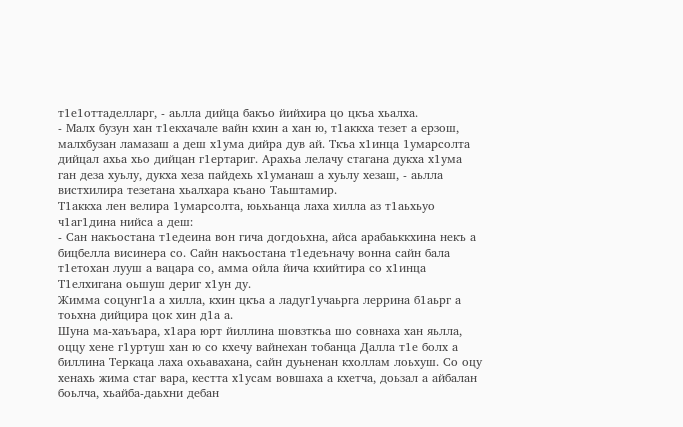т1е1оттаделларг, - аьлла дийца бакъо йийхира цо цкъа хьалха.
- Малх бузун хан т1екхачале вайн кхин а хан ю, т1аккха тезет а ерзош, малхбузан ламазаш а деш х1ума дийра дув ай. Ткъа х1инца 1умарсолта дийцал ахьа хьо дийцан г1ертариг. Арахьа лелачу стагана дукха х1ума ган деза хуьлу, дукха хеза пайдехь х1уманаш а хуьлу хезаш, - аьлла вистхилира тезетана хьалхара къано Таьштамир.
Т1аккха лен велира 1умарсолта, юьхьанца лаха хилла аз т1аьхьуо ч1аг1дина нийса а деш:
- Сан накъостана т1едеина вон гича догдоьхна, айса арабаьккхина некъ а бицбелла висинера со. Сайн накъостана т1едеъначу вонна сайн бала т1етохан лууш а вацара со, амма ойла йича кхийтира со х1инца Т1елхигана оьшуш дериг х1ун ду.
Жимма соцунг1а а хилла, кхин цкъа а ладуг1учаьрга леррина б1аьрг а тоьхна дийцира цок хин д1а а.
Шуна ма-хаъъара, х1ара юрт йиллина шовзткъа шо совнаха хан яьлла, оццу хене г1уртуш хан ю со кхечу вайнехан тобанца Далла т1е болх а биллина Теркаца лаха охьавахана, сайн дуьненан кхоллам лоьхуш. Со оцу хенахь жима стаг вара, кестта х1усам вовшаха а кхетча, доьзал а айбалан боьлча, хьайба-даьхни дебан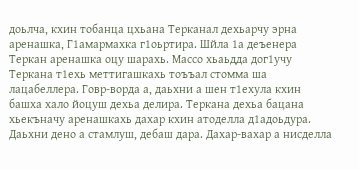доьлча, кхин тобанца цхьана Терканал дехьарчу эрна аренашка, Г1амармахка г1оьртира. Шйла 1а деъенера Теркан аренашка оцу шарахь. Массо хьаьдда дог1учу Теркана т1ехь меттигашкахь тоъъал стомма ша лацабеллера. Говр-ворда а, даьхни а шен т1ехула кхин башха хало йоцуш дехьа делира. Теркана дехьа бацана хьекъначу аренашкахь дахар кхин атоделла д1адоьдура. Даьхни дено а стамлуш, дебаш дара. Дахар-вахар а нисделла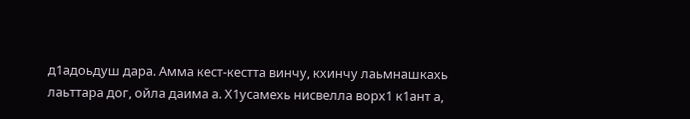д1адоьдуш дара. Амма кест-кестта винчу, кхинчу лаьмнашкахь лаьттара дог, ойла даима а. Х1усамехь нисвелла ворх1 к1ант а,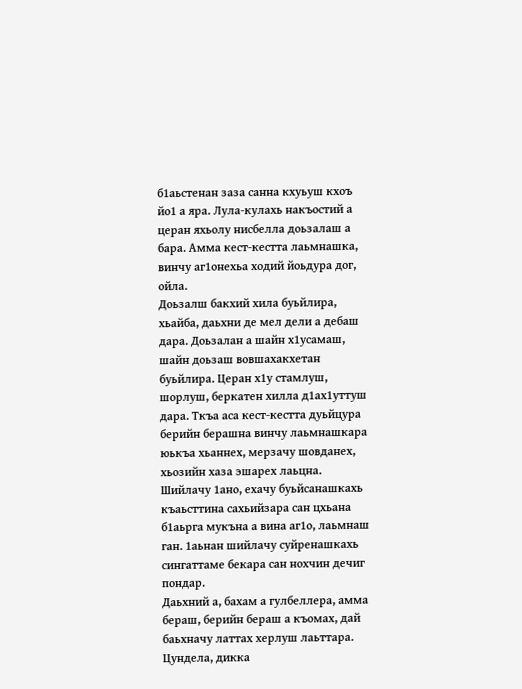б1аьстенан заза санна кхуьуш кхоъ йо1 а яра. Лула-кулахь накъостий а церан яхьолу нисбелла доьзалаш а бара. Амма кест-кестта лаьмнашка, винчу аг1онехьа ходий йоьдура дог, ойла.
Доьзалш бакхий хила буьйлира, хьайба, даьхни де мел дели а дебаш дара. Доьзалан а шайн х1усамаш, шайн доьзаш вовшахакхетан буьйлира. Церан х1у стамлуш, шорлуш, беркатен хилла д1ах1уттуш дара. Ткъа аса кест-кестта дуьйцура берийн берашна винчу лаьмнашкара юькъа хьаннех, мерзачу шовданех, хьозийн хаза эшарех лаьцна. Шийлачу 1ано, ехачу буьйсанашкахь къаьсттина сахьийзара сан цхьана б1аьрга мукъна а вина аг1о, лаьмнаш ган. 1аьнан шийлачу суйренашкахь сингаттаме бекара сан нохчин дечиг пондар.
Даьхний а, бахам а гулбеллера, амма бераш, берийн бераш а къомах, дай баьхначу латтах херлуш лаьттара. Цундела, дикка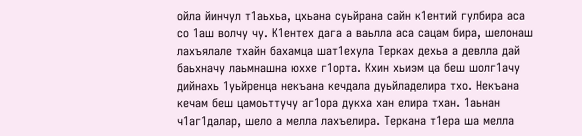ойла йинчул т1аьхьа, цхьана суьйрана сайн к1ентий гулбира аса со 1аш волчу чу. К1ентех дага а ваьлла аса сацам бира, шелонаш лахъялале тхайн бахамца шат1ехула Терках дехьа а девлла дай баьхначу лаьмнашна юххе г1орта. Кхин хьиэм ца беш шолг1ачу дийнахь 1уьйренца некъана кечдала дуьйладелира тхо. Некъана кечам беш цамоьттучу аг1ора дукха хан елира тхан. 1аьнан ч1аг1далар, шело а мелла лахъелира. Теркана т1ера ша мелла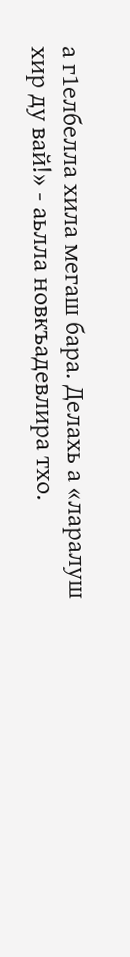а г1елбелла хила мегаш бара. Делахь а «ларалуш хир ду вай!» - аьлла новкъадевлира тхо.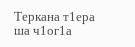Теркана т1ера ша ч1ог1а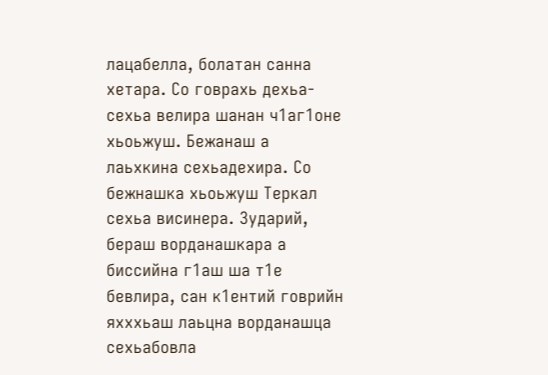лацабелла, болатан санна хетара. Со говрахь дехьа-сехьа велира шанан ч1аг1оне хьоьжуш. Бежанаш а лаьхкина сехьадехира. Со бежнашка хьоьжуш Теркал сехьа висинера. Зударий, бераш ворданашкара а биссийна г1аш ша т1е бевлира, сан к1ентий говрийн яхххьаш лаьцна ворданашца сехьабовла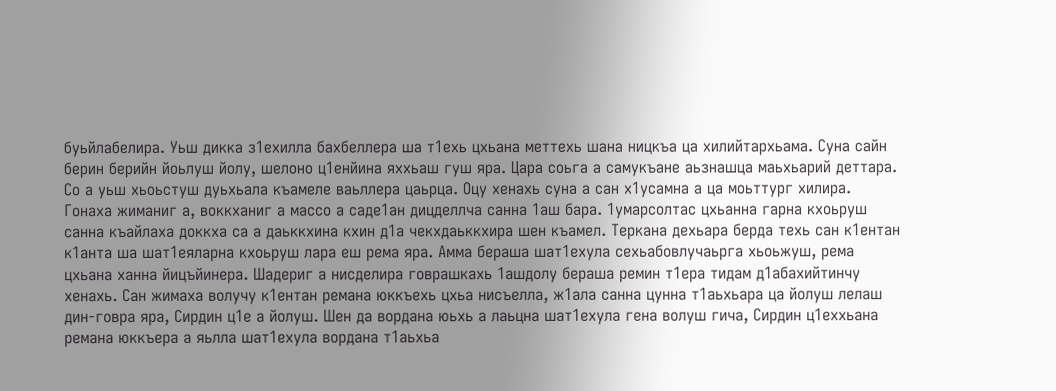буьйлабелира. Уьш дикка з1ехилла бахбеллера ша т1ехь цхьана меттехь шана ницкъа ца хилийтархьама. Суна сайн берин берийн йоьлуш йолу, шелоно ц1енйина яххьаш гуш яра. Цара соьга а самукъане аьзнашца маьхьарий деттара. Со а уьш хьоьстуш дуьхьала къамеле ваьллера цаьрца. Оцу хенахь суна а сан х1усамна а ца моьттург хилира.
Гонаха жиманиг а, воккханиг а массо а саде1ан дицделлча санна 1аш бара. 1умарсолтас цхьанна гарна кхоьруш санна къайлаха доккха са а даьккхина кхин д1а чекхдаьккхира шен къамел. Теркана дехьара берда техь сан к1ентан к1анта ша шат1еяларна кхоьруш лара еш рема яра. Амма бераша шат1ехула сехьабовлучаьрга хьоьжуш, рема цхьана ханна йицъйинера. Шадериг а нисделира говрашкахь 1ашдолу бераша ремин т1ера тидам д1абахийтинчу хенахь. Сан жимаха волучу к1ентан ремана юккъехь цхьа нисъелла, ж1ала санна цунна т1аьхьара ца йолуш лелаш дин-говра яра, Сирдин ц1е а йолуш. Шен да вордана юьхь а лаьцна шат1ехула гена волуш гича, Сирдин ц1еххьана ремана юккъера а яьлла шат1ехула вордана т1аьхьа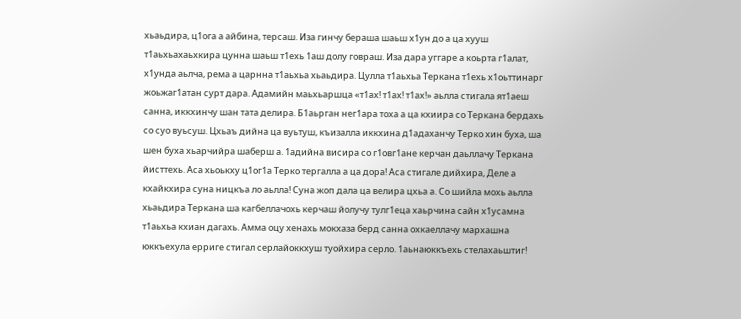хьаьдира, ц1ога а айбина, терсаш. Иза гинчу бераша шаьш х1ун до а ца хууш т1аьхьахаьхкира цунна шаьш т1ехь 1аш долу говраш. Иза дара уггаре а коьрта г1алат, х1унда аьлча, рема а царнна т1аьхьа хьаьдира. Цулла т1аьхьа Теркана т1ехь х1оьттинарг жоьжаг1атан сурт дара. Адамийн маьхьаршца «т1ах! т1ах! т1ах!» аьлла стигала ят1аеш санна, иккхинчу шан тата делира. Б1аьрган нег1ара тоха а ца кхиира со Теркана бердахь со суо вуьсуш. Цхьаъ дийна ца вуьтуш, къизалла иккхина д1адаханчу Терко хин буха, ша шен буха хьарчийра шаберш а. 1адийна висира со г1овг1ане керчан даьллачу Теркана йисттехь. Аса хьоькху ц1ог1а Терко тергалла а ца дора! Аса стигале дийхира, Деле а кхайкхира суна ницкъа ло аьлла! Суна жоп дала ца велира цхьа а. Со шийла мохь аьлла хьаьдира Теркана ша кагбеллачохь керчаш йолучу тулг1еца хаьрчина сайн х1усамна т1аьхьа кхиан дагахь. Амма оцу хенахь мокхаза берд санна охкаеллачу мархашна юккъехула ерриге стигал серлайоккхуш туойхира серло. 1аьнаюккъехь стелахаьштиг!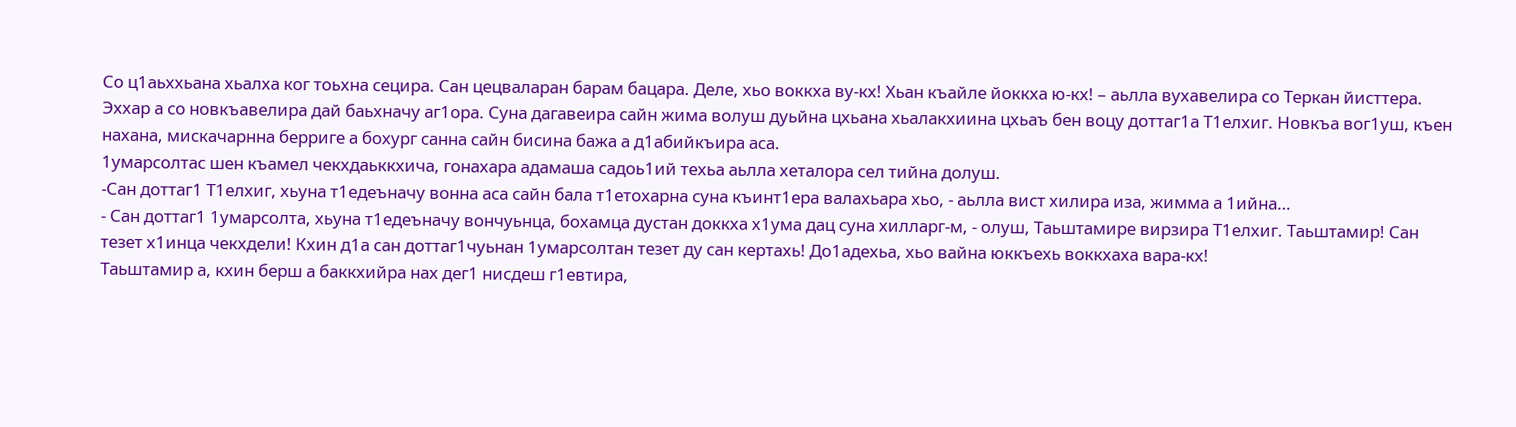Со ц1аьххьана хьалха ког тоьхна сецира. Сан цецваларан барам бацара. Деле, хьо воккха ву-кх! Хьан къайле йоккха ю-кх! – аьлла вухавелира со Теркан йисттера.
Эххар а со новкъавелира дай баьхначу аг1ора. Суна дагавеира сайн жима волуш дуьйна цхьана хьалакхиина цхьаъ бен воцу доттаг1а Т1елхиг. Новкъа вог1уш, къен нахана, мискачарнна берриге а бохург санна сайн бисина бажа а д1абийкъира аса.
1умарсолтас шен къамел чекхдаьккхича, гонахара адамаша садоь1ий техьа аьлла хеталора сел тийна долуш.
-Сан доттаг1 Т1елхиг, хьуна т1едеъначу вонна аса сайн бала т1етохарна суна къинт1ера валахьара хьо, - аьлла вист хилира иза, жимма а 1ийна…
- Сан доттаг1 1умарсолта, хьуна т1едеъначу вончуьнца, бохамца дустан доккха х1ума дац суна хилларг-м, - олуш, Таьштамире вирзира Т1елхиг. Таьштамир! Сан тезет х1инца чекхдели! Кхин д1а сан доттаг1чуьнан 1умарсолтан тезет ду сан кертахь! До1адехьа, хьо вайна юккъехь воккхаха вара-кх!
Таьштамир а, кхин берш а баккхийра нах дег1 нисдеш г1евтира,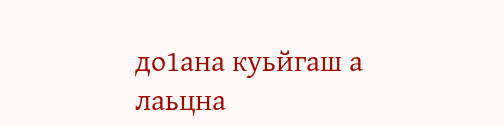до1ана куьйгаш а лаьцна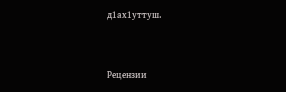д1ах1уттуш.


Рецензии